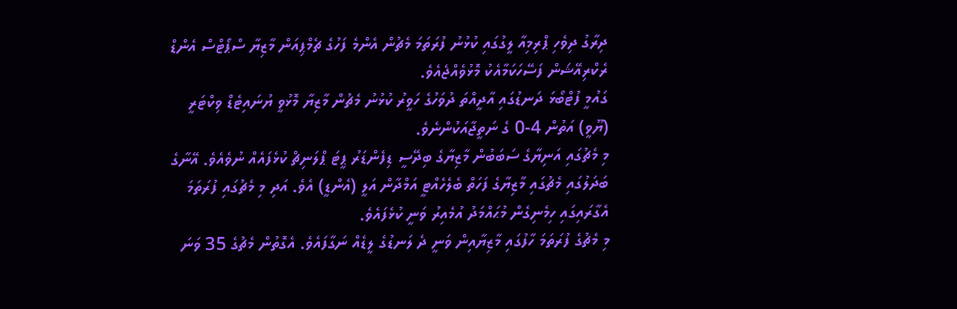ދިރާގު ދިވެހި ޕްރިމިއާ ލީގުގައި ކުޅުނު ފުރަތަމަ މެޗުން އެންމެ ފަހުގެ ޗެމްޕިއަން މާޒިޔާ ސްޕޯޓްސް އެންޑް ރެކްރިއޭޝަން ފަސޭހަކަމާއެކު މޮޅުވެއްޖެއެވެ.
ގައުމީ ފުޓްބޯޅަ ދަނޑުގައި އާދީއްތަ ދުވަހުގެ ހަވީރު ކުޅުނު މެޗުން މާޒިޔާ މޮޅުވީ ޔުނައިޓެޑް ވިކްޓަރީ (ޔޫވީ) އަތުން 4-0 ގެ ނަތީޖާއަކުންނެވެ.
މި މެޗުގައި އަނިޔާގެ ސަބަބުން މާޒިޔާގެ ބިދޭސީ ޑިފެންޑަރު ޕީޓަ ޕްލަނިޗް ކުޅެފައެއް ނުވެއެވެ. އޭނާގެ ބަދަލުގައި މެޗުގައި މާޒިޔާގެ ފަހަތް ބެލެހެއްޓީ އަމްދާން އަލީ (އެންޑީ) އެވެ. އަދި މި މެޗުގައި ފުރަތަމަ އެގާރައިގައި ހިމެނިގެން މުޙައްމަދު އުމެއިރު ވަނީ ކުޅެފައެވެ.
މި މެޗުގެ ފުރަތަމަ ހާފުގައި މާޒިޔާއިން ވަނީ ދެ ލަނޑުގެ ލީޑެއް ނަގާފައެވެ. އެގޮތުން މެޗުގެ 35 ވަނަ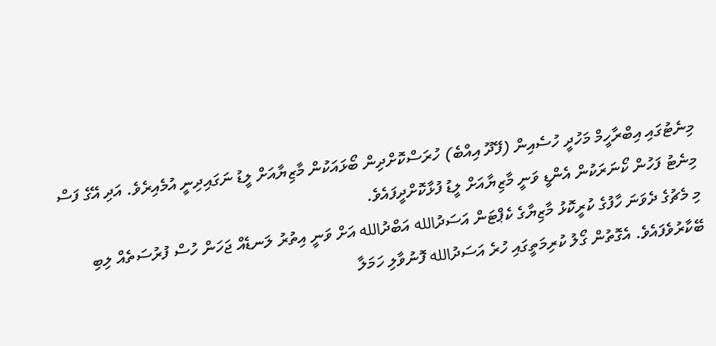މިނެޓުގައި އިބްރާހީމް މަހުދީ ހުސެއިން (ފޭދޫ އިއްބެ) ހުރަސްކޮށްދިން ބޯޅައަކުން މާޒިޔާއަށް ލީޑު ނަގައިދިނީ އުމެއިރެވެ. އަދި އޭގެ ފަސް މިނެޓު ފަހުން ކޯނަރަކުން އެންޑީ ވަނީ މާޒިޔާއަށް ލީޑު ފުޅާކޮށްދީފައެވެ.
މި މެޗުގެ ދެވަނަ ހާފުގެ ކުރީކޮޅު މާޒިޔާގެ ކެޕްޓަން އަސަދުالله އަބްދުالله އަށް ވަނީ އިތުރު ލަނޑެއް ޖަހަން ހުސް ފުރުސަތެއް ލިބި ބޭކާރުވެފައެވެ. އެގޮތުން ގޯލު ކުރިމަތީގައި ހުރެ އަސަދުالله ފޮނުވާލި ހަމަލާ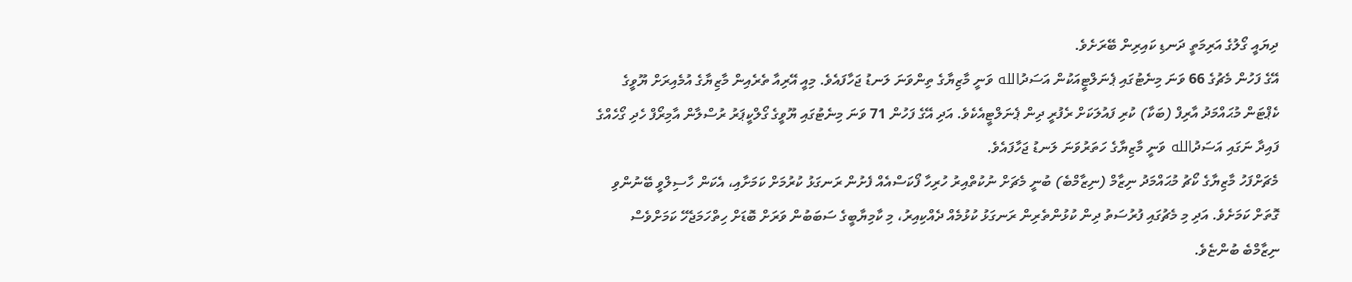ދިޔައީ ގޯލުގެ އަރިމަތީ ދަނޑި ކައިރިން ބޭރަށެވެ.
އޭގެ ފަހުން މެޗުގެ 66 ވަނަ މިނެޓުގައި ޕެނަލްޓީއަކުން އަސަދުالله ވަނީ މާޒިޔާގެ ތިންވަނަ ލަނޑު ޖަހާފައެވެ. މިއީ އޭރިއާ ތެރެއިން މާޒިޔާގެ އުމެއިރަށް ޔޫވީގެ ކެޕްޓަން މުޙައްމަދު އާރިފް (ބަކާ) ކުރި ފައުލަކަށް ރެފުރީ ދިން ޕެނަލްޓީއެކެވެ. އަދި އޭގެ ފަހުން 71 ވަނަ މިނެޓުގައި ޔޫވީގެ ގޯލްކީޕަރު ރުސްލާން އާމިރޯފް ހެދި ގޯހެއްގެ ފައިދާ ނަގައި އަސަދުالله ވަނީ މާޒިޔާގެ ހަތަރުވަނަ ލަނޑު ޖަހާފައެވެ.
މެޗަށްފަހު މާޒިޔާގެ ކޯޗު މުޙައްމަދު ނިޒާމް (ނިޒާމްބެ) ބުނީ މެޗަށް ނުކުތްއިރު ހުރިހާ ފޯކަސްއެއް ފެށުން ރަނގަޅު ކުރުމަށް ކަމަށާއި، އެކަން ހާސިލްވީ ބޭނުންވި ގޮތަށް ކަމަށެވެ. އަދި މި މެޗުގައި ފުރުސަތު ދިން ކުޅުންތެރިން ރަނގަޅު ކުޅުމެއް ދެއްކިއިރު، މި ކާމިޔާބީގެ ސަބަބުން ވަރަށް ބޮޑަށް ހިތްހަމަޖެހޭ ކަމަށްވެސް ނިޒާމްބެ ބުންޏެވެ.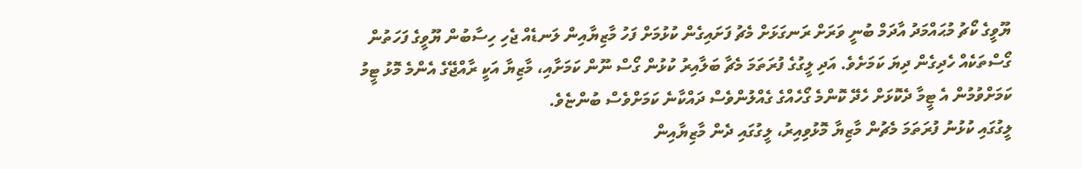ޔޫވީގެ ކޯޗު މުޙައްމަދު އާދަމް ބުނީ ވަރަށް ރަނގަޅަށް މެޗު ފަށައިގެން ކުޅުމަށް ފަހު މާޒިޔާއިން ލަނޑެއް ޖެހި ހިސާބުން ޔޫވީގެ ފަހަތުން ގޯސްތަކެއް ހެދިގެން ދިޔަ ކަމަށެވެ. އަދި ލީގުގެ ފުރަތަމަ މެޗާ ބަލާއިރު ކުޅުން ގޯސް ނޫން ކަމަށާއި، މާޒިޔާ އަކީ ރާއްޖޭގެ އެންމެ މޮޅު ޓީމު ކަމަށްވުމުން އެ ޓީމާ ދެކޮޅަށް ހެދޭ ކޮންމެ ގޯހެއްގެ ގެއްލުންވެސް ދައްކާނެ ކަމަށްވެސް ބުންޏެވެ.
ލީގުގައި ކުޅުނު ފުރަތަމަ މެޗުން މާޒިޔާ މޮޅުވިއިރު، ލީގުގައި ދެން މާޒިޔާއިން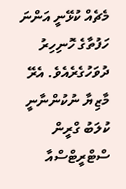މެޗެއް ކުޅޭނީ އަންނަ ހަފުތާގެ ހޮނިހިރު ދުވަހުގެރެއެވެ. އެރޭ މާޒިޔާ ނުކުންނާނީ ކުލަބު ގްރީން ސްޓްރީޓްސްއާ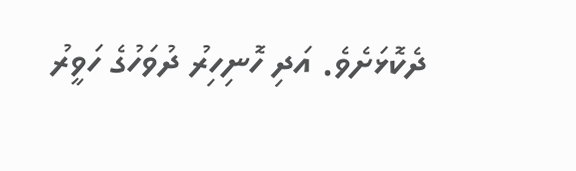ދެކޮޅަށެވެ. އަދި ހޮނިހިރު ދުވަހުގެ ހަވީރު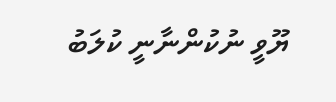ޔޫވީ ނުކުންނާނީ ކުލަބު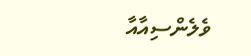ވެލެންސިއާއާ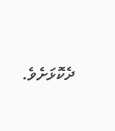ދެކޮޅަށެވެ.